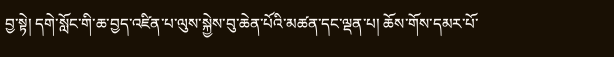བྱ་སྟེ། དགེ་སློང་གི་ཆ་བྱད་འཛིན་པ་ལུས་སྐྱེས་བུ་ཆེན་པོའི་མཚན་དང་ལྡན་པ། ཆོས་གོས་དམར་པོ་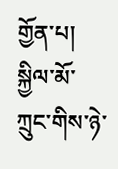གྱོན་པ། སྐྱིལ་མོ་ཀྲུང་གིས་ཉེ་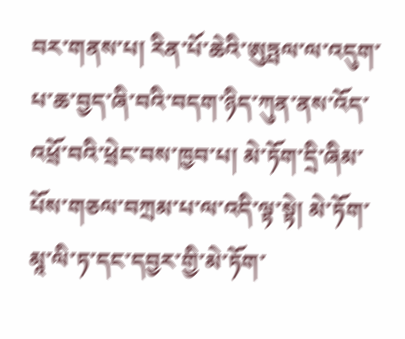བར་གནས་པ། རིན་པོ་ཆེའི་ཨུཏྤལ་ལ་འདུག་པ་ཆ་བྱད་ཞི་བའི་བདག་ཉིད་ཀུན་ནས་འོད་འཕྲོ་བའི་ཕྲེང་བས་ཁྱབ་པ། མེ་ཏོག་དྲི་ཞིམ་པོས་གཅལ་བཀྲམ་པ་ལ་འདི་ལྟ་སྟེ། མེ་ཏོག་མཱ་ལི་ཏ་དང་དབྱར་གྱི་མེ་ཏོག་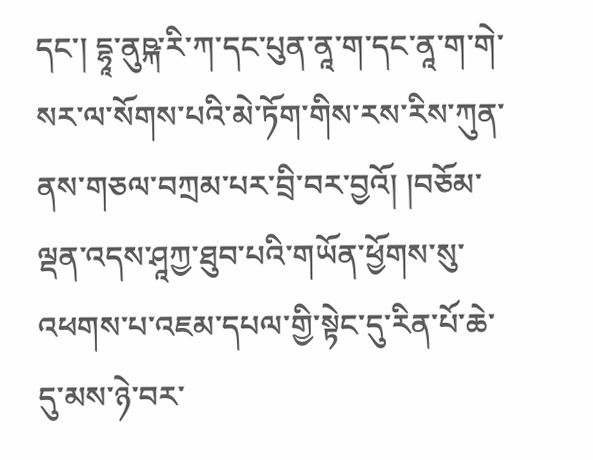དང་། དྷཱ་ནུཥྐ་རི་ཀ་དང་པུན་ནཱ་ག་དང་ནཱ་ག་གེ་སར་ལ་སོགས་པའི་མེ་ཏོག་གིས་རས་རིས་ཀུན་ནས་གཅལ་བཀྲམ་པར་བྲི་བར་བྱའོ། །བཅོམ་ལྡན་འདས་ཤཱཀྱ་ཐུབ་པའི་གཡོན་ཕྱོགས་སུ་འཕགས་པ་འཇམ་དཔལ་གྱི་སྟེང་དུ་རིན་པོ་ཆེ་དུ་མས་ཉེ་བར་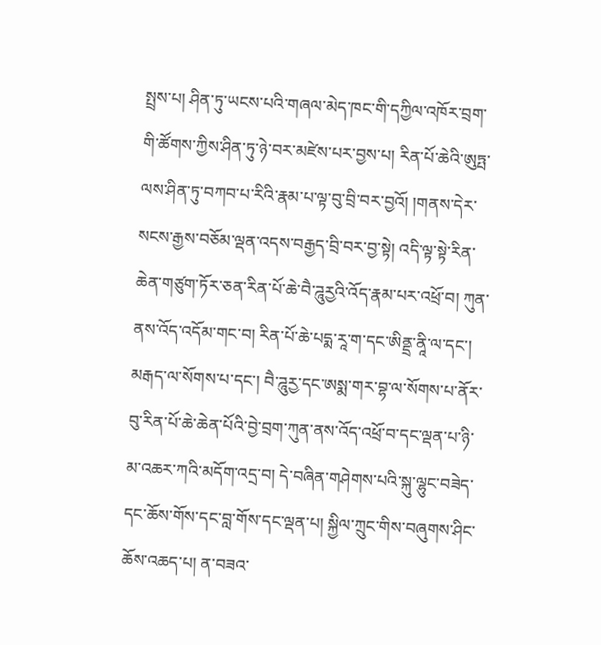སྤྲས་པ། ཤིན་ཏུ་ཡངས་པའི་གཞལ་མེད་ཁང་གི་དཀྱིལ་འཁོར་བྲག་གི་ཚོགས་ཀྱིས་ཤིན་ཏུ་ཉེ་བར་མཛེས་པར་བྱས་པ། རིན་པོ་ཆེའི་ཨུཏྤ་ལས་ཤིན་ཏུ་བཀབ་པ་རིའི་རྣམ་པ་ལྟ་བུ་བྲི་བར་བྱའོ། །གནས་དེར་སངས་རྒྱས་བཅོམ་ལྡན་འདས་བརྒྱད་བྲི་བར་བྱ་སྟེ། འདི་ལྟ་སྟེ་རིན་ཆེན་གཙུག་ཏོར་ཅན་རིན་པོ་ཆེ་བཻ་ཌཱུརྱའི་འོད་རྣམ་པར་འཕྲོ་བ། ཀུན་ནས་འོད་འདོམ་གང་བ། རིན་པོ་ཆེ་པདྨ་རཱ་ག་དང་ཨིནྡྲ་ནཱི་ལ་དང་། མརྒད་ལ་སོགས་པ་དང་། བཻ་ཌཱུརྱ་དང་ཨསྨ་གར་བྷ་ལ་སོགས་པ་ནོར་བུ་རིན་པོ་ཆེ་ཆེན་པོའི་བྱེ་བྲག་ཀུན་ནས་འོད་འཕྲོ་བ་དང་ལྡན་པ་ཉི་མ་འཆར་ཀའི་མདོག་འདྲ་བ། དེ་བཞིན་གཤེགས་པའི་སྐུ་ལྷུང་བཟེད་དང་ཆོས་གོས་དང་བླ་གོས་དང་ལྡན་པ། སྐྱིལ་ཀྲུང་གིས་བཞུགས་ཤིང་ཆོས་འཆད་པ། ན་བཟའ་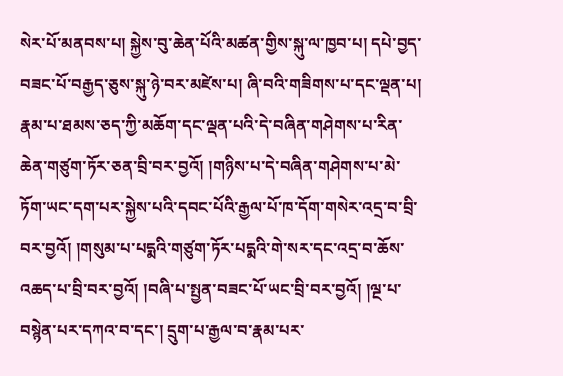སེར་པོ་མནབས་པ། སྐྱེས་བུ་ཆེན་པོའི་མཚན་གྱིས་སྐུ་ལ་ཁྱབ་པ། དཔེ་བྱད་བཟང་པོ་བརྒྱད་ཅུས་སྐུ་ཉེ་བར་མཛེས་པ། ཞི་བའི་གཟིགས་པ་དང་ལྡན་པ། རྣམ་པ་ཐམས་ཅད་ཀྱི་མཆོག་དང་ལྡན་པའི་དེ་བཞིན་གཤེགས་པ་རིན་ཆེན་གཙུག་ཏོར་ཅན་བྲི་བར་བྱའོ། །གཉིས་པ་དེ་བཞིན་གཤེགས་པ་མེ་ཏོག་ཡང་དག་པར་སྐྱེས་པའི་དབང་པོའི་རྒྱལ་པོ་ཁ་དོག་གསེར་འདྲ་བ་བྲི་བར་བྱའོ། །གསུམ་པ་པདྨའི་གཙུག་ཏོར་པདྨའི་གེ་སར་དང་འདྲ་བ་ཆོས་འཆད་པ་བྲི་བར་བྱའོ། །བཞི་པ་སྤྱན་བཟང་པོ་ཡང་བྲི་བར་བྱའོ། །ལྔ་པ་བསྙེན་པར་དཀའ་བ་དང་། དྲུག་པ་རྒྱལ་བ་རྣམ་པར་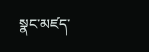སྣང་མཛད་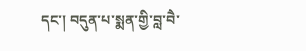དང་། བདུན་པ་སྨན་གྱི་བླ་བཻ་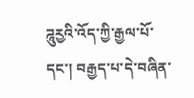ཌཱུརྱའི་འོད་ཀྱི་རྒྱལ་པོ་དང་། བརྒྱད་པ་དེ་བཞིན་